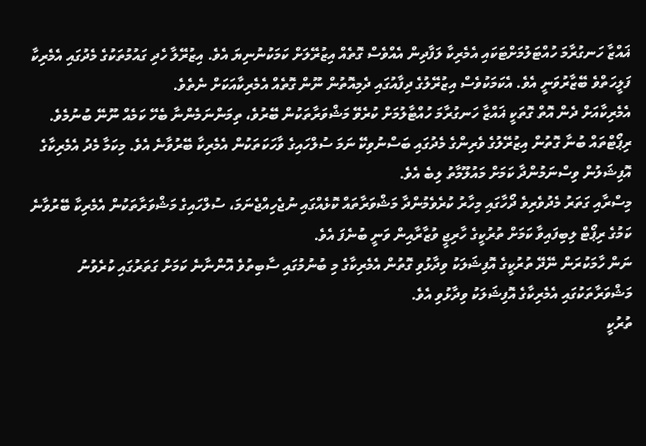ޣައްޒާ ހަނގުރާމަ ހުއްޓަލުމަށްޓަކައި އެމެރިކާ ލަފާދިން އެއްވެސް ގޮތެއް އިޒުރޭލަށް ކަމަކުނުނިޔަ އެވެ. އިޒުރޭލާ ހެދި ގައުމުތަކުގެ މެދުގައި އެމެރިކާ ފަލީހަތްވެ ބޭޒާރުވަނީ އެވެ. އެކަމަކުވެސް އިޒުރޭލުގެ ދިފާއުގައި ދެމިއޮތުން ނޫން ގޮތެއް އެމެރިކާއަކަށް ނެތެވެ.
އެމެރިކާއަށް ދެން އޮތް ގޮތަކީ ޣައްޒާ ހަނގުރާމަ ހުއްޓާލުމަށް ކުރެވޭ މަޝްވަރާތަކުން ބޭރުވެ، ތިމަންނަމެންނާ ބެހޭ ކަމެއް ނޫނޭ ބުނުމެވެ.
ރިޕޯޓްތައް ބުނާ ގޮތުން އިޒުރޭލުގެ ވެރިންގެ މެދުގައި ބަސްނުވިކޭ ނަމަ ސުލްހައިގެ ވާހަކަތަކުން އެމެރިކާ ބޭރުވާނެ އެވެ. މިކަމާ މެދު އެމެރިކާގެ އޮފިޝަލުން ވިސްނަމުންދާ ކަމަށް މައުލޫމާތު ލިބެ އެވެ.
މިސްރާއި ގަތަރު މެދުވެރިވެ ދޯހާގައި މިހާރު ކުރެވެމުންދާ މަޝްވަރާތައް ކޮޅެއްގައި ނުޖެހިއްޖެނަމަ، ސުލްހައިގެ މަޝްވަރާތަކުން އެމެރިކާ ބޭރުވާނެ ކަމުގެ ރިޕޯޓް ލިބިފައިވާ ކަމަށް ތުރުކީގެ ހާރިޖީ ވުޒާރާއިން ވަނީ ބުނެފަ އެވެ.
ނަން ހާމަކުރަން ނޭދޭ ތުރުކީގެ އޮފިޝަލަކު ވިދާޅުވި ގޮތުން އެމެރިކާގެ މި ބުނުމުގައި ސާބިތުވެ އޮންނާނެ ކަމަށް ގަތަރުގައި ކުރެވުނު މަޝްވަރާތަކުގައި އެމެރިކާގެ އޮފިޝަލަކު ވިދާޅުވި އެވެ.
ތުރުކީ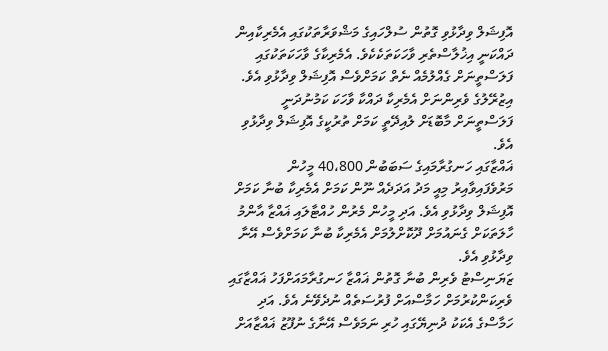އޮފިޝަލް ވިދާޅުވި ގޮތުން ސުލްހައިގެ މަޝްވަރާތަކުގައި އެމެރިކާއިން ދައްކަނީ އިޚުލާސްތެރި ވާހަކަތަކެކެވެ. އެމެރިކާގެ ވާހަކަތަކުގައި ފަލަސްތީނަށް ގެއްލުމެއް ނެތް ކަމަށްވެސް އޮފިޝަލް ވިދާޅުވި އެވެ.
އިޒުރޭލުގެ ވެރިންނަށް އެމެރިކާ ދައްކާ ވާހަކަ ކަމުނުދަނީ ފަލަސްތީނަށް މާބޮޑަށް ލުއިދޭތީ ކަމަށް ތުރުކީގެ އޮފިޝަލް ވިދާޅުވި އެވެ.
ޣައްޒާގައި ހަނގުރާމައިގެ ސަބަބުން 40،800 މީހުން މަރުވެފައިވާއިރު މިއީ މަދު އަދަދެއް ނޫން ކަމަށް އެމެރިކާ ބުނާ ކަމަށް އޮފިޝަލް ވިދާޅުވި އެވެ. އަދި މީހުން މެރުން ހުއްޓާލައި ޣައްޒާ އާންމު ހާލަތަކަށް ގެނައުމަށް ދޫކޮށްލުމަށް އެމެރިކާ ބުނާ ކަމަށްވެސް އޭނާ ވިދާޅުވި އެވެ.
ޒަޔަނިސްޓު ވެރިން ބުނާ ގޮތުން ޣައްޒާ ހަނގުރާމައަށްފަހު ޣައްޒާގައި ވެރިކަންކުރުމަށް ހަމާސްއަށް ފުރުސަތެއް ނުދެވޭނެ އެވެ. އަދި ހަމާސްގެ އެކަކު ދުނިޔޭގައި ހުރި ނަމަވެސް އޭނާގެ ނުފޫޒު ޣައްޒާއަށް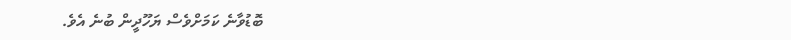ބޮޑުވާނެ ކަމަށްވެސް ޔަހޫދީން ބުނެ އެވެ.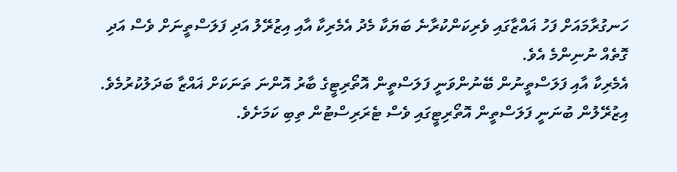ހަނގުރާމައަށް ފަހު ޣައްޒާގައި ވެރިކަންކުރާނެ ބަޔަކާ މެދު އެމެރިކާ އާއި އިޒުރޭލު އަދި ފަލަސްތީނަށް ވެސް އަދި ގޮތެއް ނުނިންމެ އެވެ.
އެމެރިކާ އާއި ފަލަސްތީނުން ބޭނުންވަނީ ފަލަސްތީން އޮތޯރިޓީގެ ބާރު އޮންނަ ތަނަކަށް ޣައްޒާ ބަދަލުކުރުމެވެ. އިޒުރޭލުން ބުނަނީ ފަލަސްތީން އޮތޯރިޓީގައި ވެސް ޓެރަރިސްޓުން ތިބި ކަމަށެވެ.